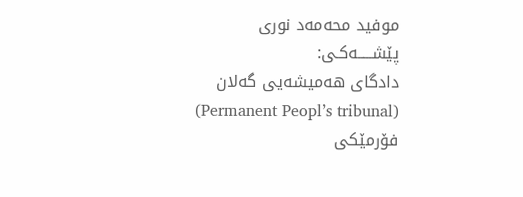موفید محەمەد نوری
پێشـــــەکـى:
دادگای هەمیشەیی گەلان (Permanent Peopl’s tribunal) فۆرمێکی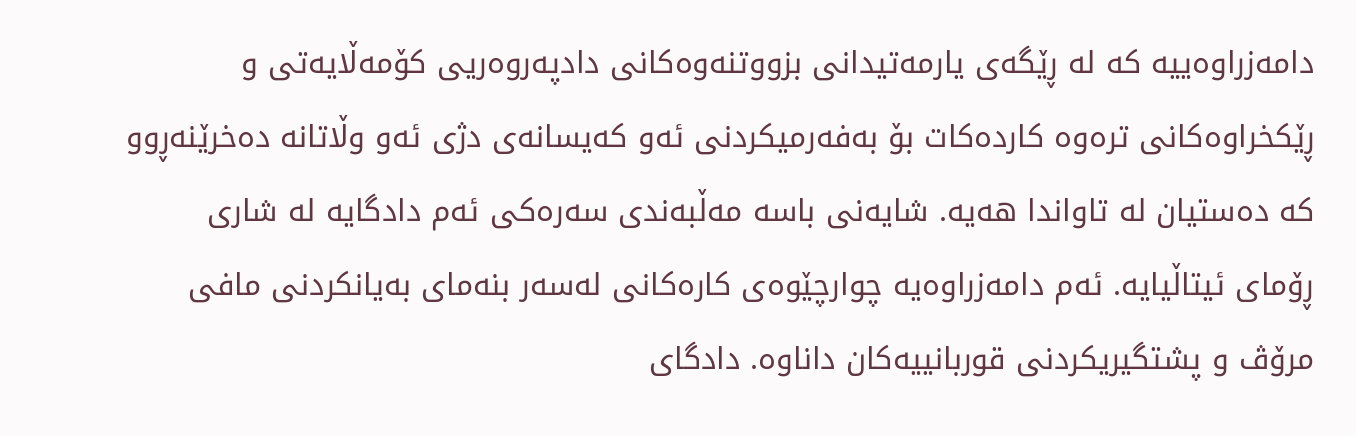دامەزراوەییە کە لە ڕێگەی یارمەتیدانی بزووتنەوەکانی دادپەروەریی کۆمەڵایەتی و ڕێکخراوەکانی ترەوە کاردەکات بۆ بەفەرمیکردنی ئەو کەیسانەی دژی ئەو وڵاتانە دەخرێنەڕوو کە دەستیان لە تاواندا هەیە. شایەنى باسە مەڵبەندی سەرەکى ئەم دادگایە لە شاری ڕۆمای ئیتاڵیایە. ئەم دامەزراوەیە چوارچێوەی کارەکانی لەسەر بنەمای بەیانکردنی مافی مرۆڤ و پشتگیریکردنى قوربانییەکان داناوە. دادگای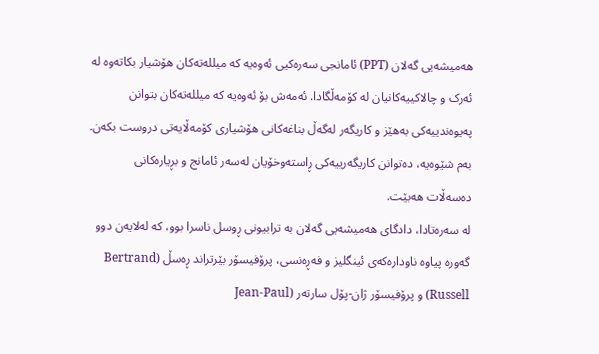هەمیشەیی گەلان (PPT) ئامانجی سەرەکیی ئەوەیە کە میللەتەکان هۆشیار بکاتەوە لە ئەرک و چالاکییەکانیان لە کۆمەڵگادا. ئەمەش بۆ ئەوەیە کە میللەتەکان بتوانن پەیوەندییەکی بەهێز و کاریگەر لەگەڵ بناغەکانی هۆشیاری کۆمەڵایەتی دروست بکەن. بەم شێوەیە، دەتوانن کاریگەرییەکی ڕاستەوخۆیان لەسەر ئامانج و بڕیارەکانی دەسەڵات هەبێت.
لە سەرەتادا، دادگاى هەمیشەیی گەلان بە ترابیونی ڕوسل ناسرا بوو، کە لەلایەن دوو گەورە پیاوە ناودارەکەی ئینگلیز و فەڕەنسی، پرۆفیسۆر بێرتراند ڕەسڵ (Bertrand Russell) و پرۆفیسۆر ژان-پۆل سارتەر (Jean-Paul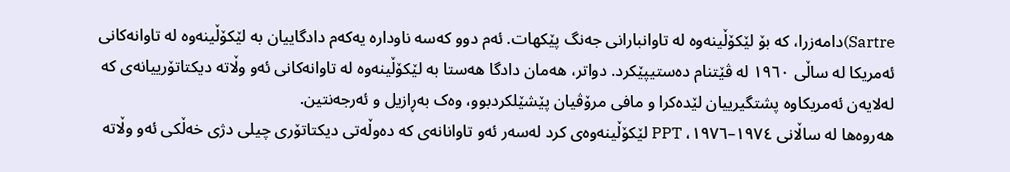Sartre)دامەزرا، کە بۆ لێکۆڵینەوە لە تاوانبارانی جەنگ پێکهات. ئەم دوو کەسە ناودارە یەکەم دادگاییان بە لێکۆڵینەوە لە تاوانەکانی ئەمریکا لە ساڵی ١٩٦٠ لە ڤێتنام دەستیپێکرد. دواتر، هەمان دادگا هەستا بە لێکۆڵینەوە لە تاوانەکانی ئەو وڵاتە دیکتاتۆرییانەی کە لەلایەن ئەمریکاوە پشتگیرییان لێدەکرا و مافی مرۆڤیان پێشێلکردبوو، وەک بەڕازیل و ئەرجەنتین.
هەروەها لە ساڵانی ١٩٧٤–١٩٧٦، PPT لێکۆڵینەوەی کرد لەسەر ئەو تاوانانەی کە دەوڵەتی دیکتاتۆری چیلی دژی خەڵکی ئەو وڵاتە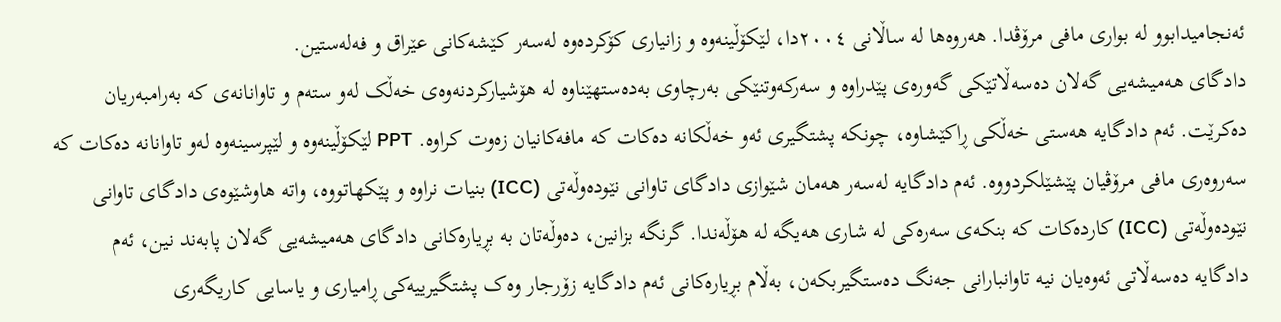ئەنجامیدابوو لە بواری مافی مرۆڤدا. هەروەها لە ساڵانی ٢٠٠٤دا، لێکۆڵینەوە و زانیاری کۆکردەوە لەسەر کێشەکانی عێراق و فەلەستین.
دادگاى هەمیشەیی گەلان دەسەڵاتێکی گەورەی پێدراوە و سەرکەوتنێکی بەرچاوی بەدەستهێناوە لە هۆشیارکردنەوەی خەڵک لەو ستەم و تاوانانەى کە بەرامبەریان دەکرێت. ئەم دادگایە هەستی خەڵکی ڕاکێشاوە، چونکە پشتگیری ئەو خەڵکانە دەکات کە مافەکانیان زەوت کراوە. PPT لێکۆڵینەوە و لێپرسینەوە لەو تاوانانە دەکات کە سەروەری مافی مرۆڤیان پێشێلکردووە. ئەم دادگایە لەسەر هەمان شێوازی دادگای تاوانی نێودەوڵەتی (ICC) بنیات نراوە و پێکهاتووە، واتە ھاوشێوەی دادگای تاوانی نێودەوڵەتی (ICC) کاردەکات کە بنکەى سەرەکى لە شارى هەیگە لە هۆڵەندا. گرنگە بزانین، دەوڵەتان بە بڕیارەکانی دادگاى هەمیشەیی گەلان پابەند نین، ئەم دادگایە دەسەڵاتى ئەوەیان نیە تاوانبارانى جەنگ دەستگیربکەن، بەڵام بڕیارەکانی ئەم دادگایە زۆرجار وەک پشتگیرییەکی ڕامیاری و یاسایی کاریگەرى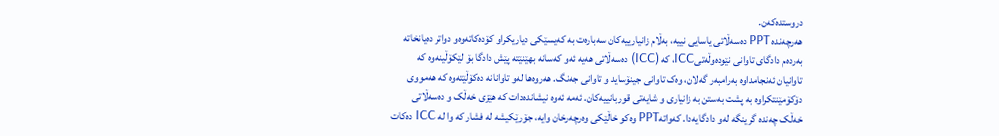دروستدەکەن.
هەرچەندە PPT دەسەڵاتی یاسایی نییە، بەڵام زانیارییەکان سەبارەت بە کەیسێکى دیاریکراو کۆدەکاتەوەو دواتر دەیانخاتە بەردەم دادگای تاوانی نێودەوڵەتیICC، کە (ICC) دەسەڵاتی هەیە ئەو کەسانە بهێنێتە پێش دادگا بۆ لێکۆڵینەوە کە تاوانیان ئەنجامداوە بەرامبەر گەلان، وەک تاوانی جینۆساید و تاوانی جەنگ. هەروەها لەو تاوانانە دەکۆڵێتەوە کە هەمووی دۆکۆمێنتکراوە بە پشت بەستن بە زانیاری و شایەتی قوربانییەکان. ئەمە ئەوە نیشاندەدات کە هێزی خەڵک و دەسەڵاتی خەڵک چەندە گرینگە لەو دادگایەدا. کەواتەPPT وەکو خاڵێکی وەرچەرخان وایە، جۆرێکیشە لە فشار کە وا لە ICC دەکات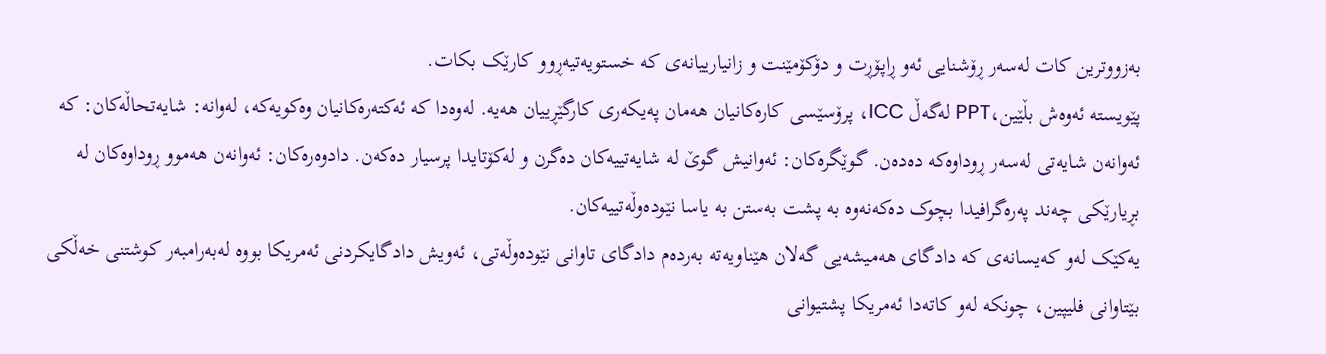بەزووترین کات لەسەر ڕۆشنایی ئەو ڕاپۆڕت و دۆکۆمێنت و زانیارییانەى کە خستویەتیەڕوو کارێک بکات.
پێویستە ئەوەش بڵێین،PPT لەگەڵ ICC، پرۆسێسی کارەکانیان هەمان پەیکەری کارگێڕییان هەیە. لەوەدا کە ئەکتەرەکانیان وەکویەکە، لەوانە: شایەتحاڵەکان: کە ئەوانەن شایەتی لەسەر ڕوداوەکە دەدەن. گوێگرەکان: ئەوانیش گوێ لە شایەتییەکان دەگرن و لەکۆتایدا پرسیار دەکەن. دادوەرەکان: ئەوانەن هەموو ڕوداوەکان لە بڕیارێکی چەند پەرەگرافیدا بچوک دەکەنەوە بە پشت بەستن بە یاسا نێودەوڵەتییەکان.
یەکێک لەو کەیسانەی کە دادگاى هەمیشەیی گەلان هێناویەتە بەردەم دادگای تاوانى نێودەوڵەتى، ئەویش دادگایکردنی ئەمریکا بووە لەبەرامبەر کوشتنی خەڵکی بێتاوانی فلیپین، چونکە لەو کاتەدا ئەمریکا پشتیوانی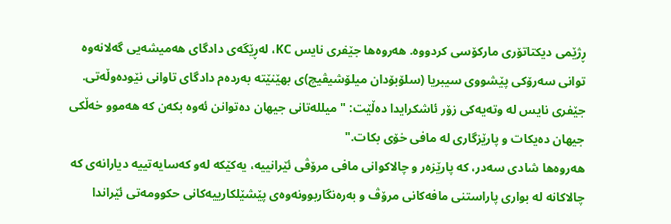ڕژێمى دیکتاتۆری مارکۆسى کردووە. هەروەها جێفری نایس KC، لەڕێگەى دادگای هەمیشەیی گەلانەوە توانى سەرۆکی پێشووی سیبریا (سلۆبۆدان میلۆشیڤیچ)ى بهێنێتە بەردەم دادگای تاوانی نێودەوڵەتی. جێفری نایس لە وتەیەکی زۆر ئاشکرایدا دەڵێت: "میللەتانی جیهان دەتوانن ئەوە بکەن کە هەموو خەڵکی جیهان دەیکات و پارێزگاری لە مافی خۆی بکات."
هەروەها شادی سەدر، کە پارێزەر و چالاکوانی مافی مرۆڤی ئێرانییە، یەکێکە لەو کەسایەتییە دیارانەی کە چالاکانە لە بواری پاراستنی مافەکانی مرۆڤ و بەرەنگاربوونەوەی پێشێلکارییەکانی حکوومەتی ئێراندا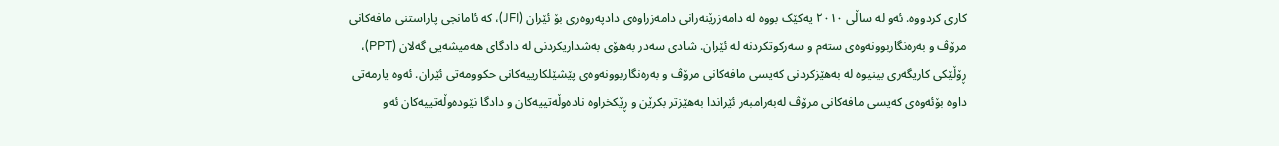کاری کردووە. ئەو لە ساڵی ٢٠١٠ یەکێک بووە لە دامەزرێنەرانی دامەزراوەی دادپەروەری بۆ ئێران (JFI)، کە ئامانجی پاراستنی مافەکانی مرۆڤ و بەرەنگاربوونەوەی ستەم و سەرکوتکردنە لە ئێران. شادى سەدر بەهۆى بەشداریکردنی لە دادگای هەمیشەیی گەلان (PPT)، ڕۆڵێکی کاریگەری بینیوە لە بەهێزکردنی کەیسی مافەکانی مرۆڤ و بەرەنگاربوونەوەی پێشێلکارییەکانی حکوومەتی ئێران. ئەوە یارمەتی داوە بۆئەوەی کەیسی مافەکانی مرۆڤ لەبەرامبەر ئێراندا بەهێزتر بکرێن و ڕێکخراوە نادەوڵەتییەکان و دادگا نێودەوڵەتییەکان ئەو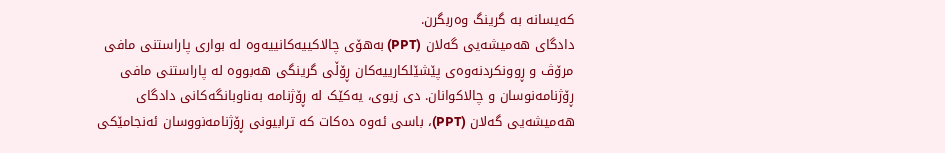کەیسانە بە گرینگ وەربگرن.
دادگای هەمیشەیی گەلان (PPT) بەهۆی چالاکییەکانییەوە لە بواری پاراستنی مافی مرۆڤ و ڕوونکردنەوەی پێشێلکارییەکان ڕۆڵى گرینگى هەبووە لە پاراستنى مافی ڕۆژنامەنوسان و چالاکوانان. دی زیوی، یەکێک لە ڕۆژنامە بەناوبانگەکانی دادگای هەمیشەیی گەلان (PPT)، باسی ئەوە دەکات کە ترابیونی ڕۆژنامەنووسان ئەنجامێکی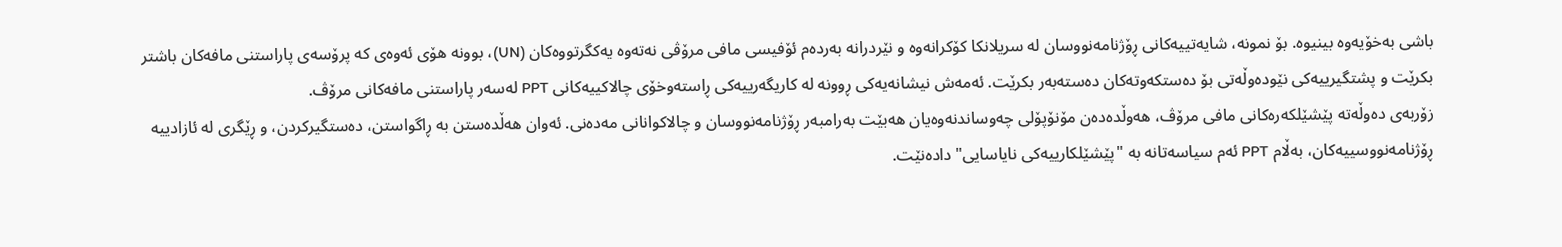باشی بەخۆیەوە بینیوە. بۆ نمونە، شایەتییەکانی ڕۆژنامەنووسان لە سریلانکا کۆکرانەوە و نێردرانە بەردەم ئۆفیسی مافی مرۆڤی نەتەوە یەکگرتووەکان (UN)، بوونە هۆی ئەوەی کە پرۆسەی پاراستنی مافەکان باشتر بکرێت و پشتگیرییەکی نێودەوڵەتی بۆ دەستکەوتەکان دەستەبەر بکرێت. ئەمەش نیشانەیەکی ڕوونە لە کاریگەرییەکی ڕاستەوخۆی چالاکییەکانی PPT لەسەر پاراستنی مافەکانی مرۆڤ.
زۆربەی دەوڵەتە پێشێلکەرەکانی مافی مرۆڤ، هەوڵدەدەن مۆنۆپۆلی چەوساندنەوەیان هەبێت بەرامبەر ڕۆژنامەنووسان و چالاکوانانی مەدەنی. ئەوان هەڵدەستن بە ڕاگواستن، دەستگیرکردن، و ڕێگری لە ئازادییە ڕۆژنامەنووسییەکان، بەڵام PPT ئەم سیاسەتانە بە "پێشێلکارییەکی نایاسایی" دادەنێت.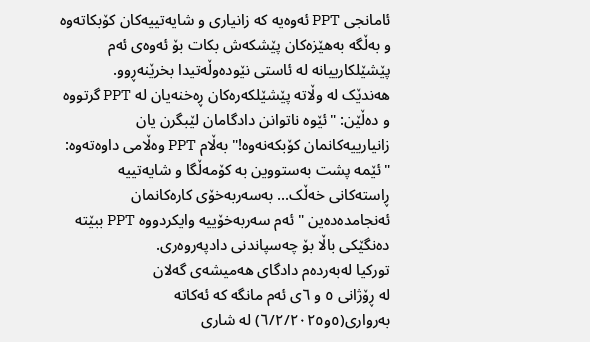ئامانجی PPT ئەوەیە کە زانیاری و شایەتییەکان کۆبکاتەوە و بەڵگە بەهێزەکان پێشکەش بکات بۆ ئەوەی ئەم پێشێلکارییانە لە ئاستی نێودەوڵەتیدا بخرێنەڕوو.
هەندێک لە وڵاتە پێشێلکەرەکان ڕەخنەیان لە PPT گرتووە و دەڵێن: "ئێوە ناتوانن دادگامان لێبگرن یان زانیارییەکانمان کۆبکەنەوە!" بەڵام PPT وەڵامی داوەتەوە: "ئێمە پشت بەستووین بە کۆمەڵگا و شایەتییە ڕاستەکانی خەڵک... بەسەربەخۆى کارەکانمان ئەنجامدەدەین " ئەم سەربەخۆییە وایکردووە PPT ببێتە دەنگێکی باڵا بۆ چەسپاندنى دادپەروەرى.
تورکیا لەبەردەم دادگای هەمیشەى گەلان
لە ڕۆژانی ٥ و ٦ی ئەم مانگە کە ئەکاتە بەروارى(٥و٦/٢/٢٠٢٥) لە شاری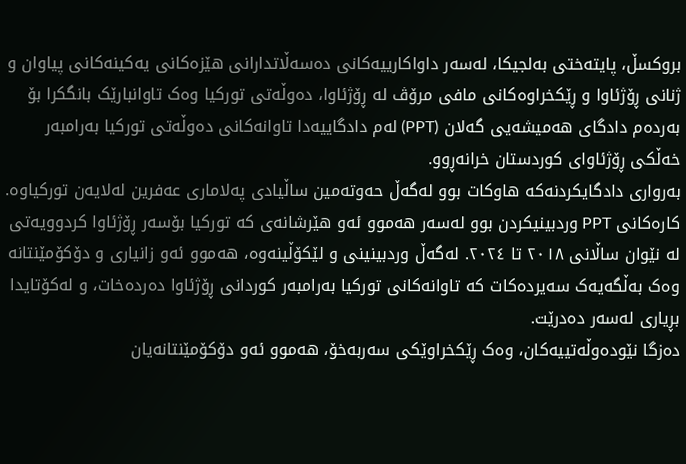بروکسڵ، پایتەختی بەلجیکا، لەسەر داواکارییەکانی دەسەڵاتدارانی هێزەکانی یەکینەکانی پیاوان و ژنانی ڕۆژئاوا و ڕێکخراوەکانی مافی مرۆڤ لە ڕۆژئاوا، دەوڵەتی تورکیا وەک تاوانبارێک بانگکرا بۆ بەردەم دادگای هەمیشەیی گەلان (PPT) لەم دادگاییەدا تاوانەکانی دەوڵەتی تورکیا بەرامبەر خەڵکی ڕۆژئاوای کوردستان خرانەڕوو.
بەرواری دادگایکردنەکە هاوکات بوو لەگەڵ حەوتەمین ساڵیادی پەلاماری عەفرین لەلایەن تورکیاوە. کارەکانی PPT وردبینیکردن بوو لەسەر هەموو ئەو هێرشانەی کە تورکیا بۆسەر ڕۆژئاوا کردوویەتی لە نێوان ساڵانی ٢٠١٨ تا ٢٠٢٤. لەگەڵ وردبینینى و لێکۆڵینەوە، هەموو ئەو زانیارى و دۆکۆمێنتانە وەک بەڵگەیەک سەیردەکات کە تاوانەکانى تورکیا بەرامبەر کوردانى ڕۆژئاوا دەردەخات، و لەکۆتایدا بڕیارى لەسەر دەدرێت.
دەزگا نێودەوڵەتییەکان، وەک ڕێکخراوێکی سەربەخۆ، هەموو ئەو دۆکۆمێنتانەیان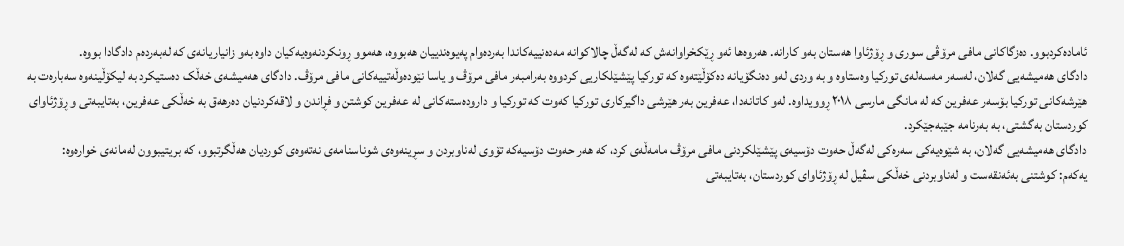ئامادەکردبوو. دەزگاکانی مافی مرۆڤی سوری و ڕۆژئاوا هەستان بەو کارانە. هەروەها ئەو ڕێکخراوانەش کە لەگەڵ چالاکوانە مەدەنییەکاندا بەردەوام پەیوەندییان هەبووە، هەموو ڕونکردنەوەیەکیان داوە بەو زانیاریانەی کە لەبەردەم دادگادا بووە.
دادگای هەمیشەیی گەلان، لەسەر مەسەلەی تورکیا وەستاوە و بە وردی لەو دەنگۆیانە دەکۆڵێتەوە کە تورکیا پێشێلکاریی کردووە بەرامبەر مافی مرۆڤ و یاسا نێودەوڵەتییەکانی مافی مرۆڤ. دادگاى هەمیشەى خەڵک دەستیکرد بە لیکۆڵینەوە سەبارەت بە هێرشەکانى تورکیا بۆسەر عەفرین کە لە مانگی مارسی ٢٠١٨ ڕوویداوە. لەو کاتانەدا، عەفرین بەر هێرشی داگیرکاری تورکیا کەوت کە تورکیا و دارودەستەکانی لە عەفرین کوشتن و فڕاندن و لاقەکردنیان دەرهەق بە خەڵکی عەفرین، بەتایبەتی و ڕۆژئاواى کوردستان بەگشتی، بە بەرنامە جێبەجێکرد.
دادگای هەمیشەیی گەلان، بە شێوەیەکی سەرەکی لەگەڵ حەوت دۆسیەی پێشێلکردنی مافی مرۆڤ مامەڵەی کرد، کە هەر حەوت دۆسیەکە تۆوی لەناوبردن و سڕینەوەی شوناسنامەی نەتەوەی کوردیان هەڵگرتبوو، کە بریتیبوون لەمانەى خوارەوە:
یەکەم: کوشتنی بەئەنقەست و لەناوبردنی خەڵکی سڤیل لە ڕۆژئاواى کوردستان، بەتایبەتی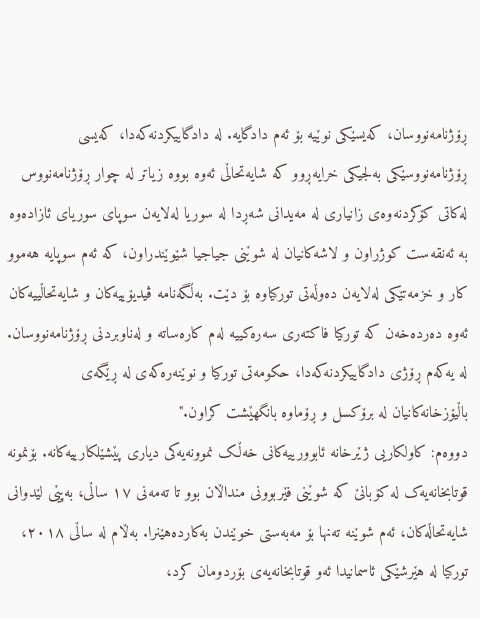ڕۆژنامەنووسان، کەیسێکی نوێیە بۆ ئەم دادگایە. لە دادگاییکردنەکەدا، کەیسی ڕۆژنامەنووسێکی بەلجیکی خرایەڕوو کە شایەتحاڵی ئەوە بووە زیاتر لە چوار ڕۆژنامەنووس لەکاتی کۆکردنەوەی زانیاری لە مەیدانی شەڕدا لە سوریا لەلایەن سوپای سوریای ئازادەوە بە ئەنقەست کوژراون و لاشەکانیان لە شوێنی جیاجیا شێوێندراون، کە ئەم سوپایە هەموو کار و خزمەتێکی لەلایەن دەوڵەتی تورکیاوە بۆ دێت. بەڵگەنامە ڤیدیۆییەکان و شایەتحاڵییەکان ئەوە دەردەخەن کە تورکیا فاکتەری سەرەکییە لەم کارەساتە و لەناوبردنی ڕۆژنامەنووسان. لە یەکەم ڕۆژی دادگاییکردنەکەدا، حکومەتی تورکیا و نوێنەرەکەی لە ڕێگەی باڵیۆزخانەکانیان لە برۆکسل و ڕۆماوە بانگهێشت کراون."
دووەم: کاولکاریی ژێرخانە ئابوورییەکانی خەڵک نموونەیەکی دیاری پێشێلکارییەکانە. بۆنمونە قوتابخانەیەک لە کۆبانێ کە شوێنی فێربوونی منداڵان بوو تا تەمەنی ١٧ ساڵی، بەپێی لێدوانی شایەتحاڵەکان، ئەم شوێنە تەنها بۆ مەبەستی خوێندن بەکاردەهێنرا. بەڵام لە ساڵی ٢٠١٨، تورکیا لە هێرشێکی ئاسمانیدا ئەو قوتابخانەیەی بۆردومان کرد،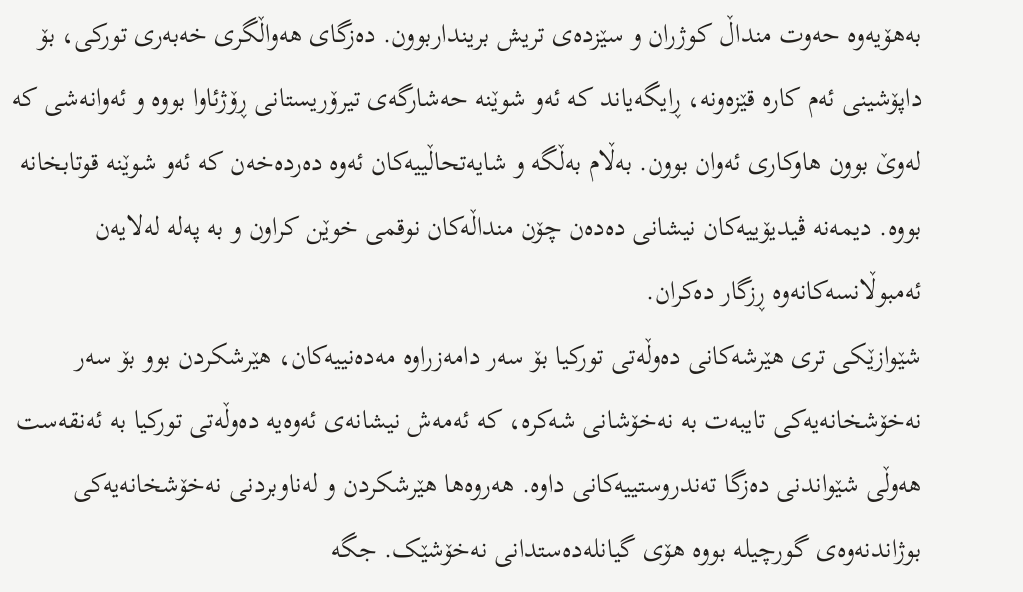بەهۆیەوە حەوت منداڵ کوژران و سێزدەی تریش برینداربوون. دەزگای هەواڵگری خەبەری تورکی، بۆ داپۆشینی ئەم کارە قێزەونە، ڕایگەیاند کە ئەو شوێنە حەشارگەی تیرۆریستانی ڕۆژئاوا بووە و ئەوانەشی کە لەوێ بوون هاوکاری ئەوان بوون. بەڵام بەڵگە و شایەتحاڵییەکان ئەوە دەردەخەن کە ئەو شوێنە قوتابخانە بووە. دیمەنە ڤیدیۆییەکان نیشانی دەدەن چۆن منداڵەکان نوقمى خوێن کراون و بە پەلە لەلایەن ئەمبوڵانسەکانەوە ڕزگار دەکران.
شێوازێکی تری هێرشەکانی دەوڵەتی تورکیا بۆ سەر دامەزراوە مەدەنییەکان، هێرشکردن بوو بۆ سەر نەخۆشخانەیەکی تایبەت بە نەخۆشانی شەکرە، کە ئەمەش نیشانەی ئەوەیە دەوڵەتی تورکیا بە ئەنقەست هەوڵی شێواندنی دەزگا تەندروستییەکانی داوە. هەروەها هێرشکردن و لەناوبردنی نەخۆشخانەیەکی بوژاندنەوەی گورچیلە بووە هۆی گیانلەدەستدانی نەخۆشێک. جگە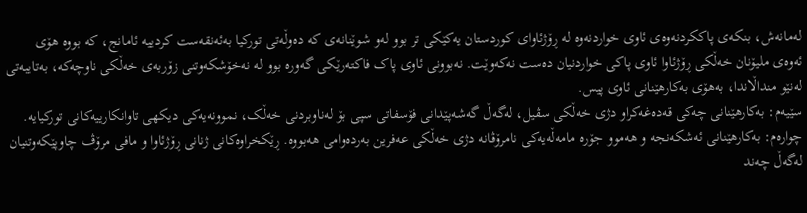لەمانەش، بنکەی پاککردنەوەی ئاوی خواردنەوە لە ڕۆژئاواى کوردستان یەکێکی تر بوو لەو شوێنانەی کە دەوڵەتی تورکیا بەئەنقەست کردییە ئامانج، کە بووە هۆی ئەوەی ملیۆنان خەڵکی ڕۆژئاوا ئاوی پاکی خواردنیان دەست نەکەوێت. نەبوونی ئاوی پاک فاکتەرێکی گەورە بوو لە نەخۆشکەوتنی زۆربەی خەڵکی ناوچەکە، بەتایبەتی لەنێو منداڵاندا، بەهۆی بەکارهێنانی ئاوی پیس.
سێیەم: بەکارهێنانی چەکی قەدەغەکراو دژی خەڵکی سڤیل، لەگەڵ گەشەپێدانی فۆسفاتی سپی بۆ لەناوبردنی خەڵک، نموونەیەکی دیكهى تاوانکارییەکانى تورکیایە.
چوارەم: بەکارهێنانی ئەشکەنجە و هەموو جۆرە مامەڵەیەکی نامرۆڤانە دژی خەڵکی عەفرین بەردەوامى هەبووە. ڕێکخراوەکانی ژنانی ڕۆژئاوا و مافی مرۆڤ چاوپێکەوتنیان لەگەڵ چەند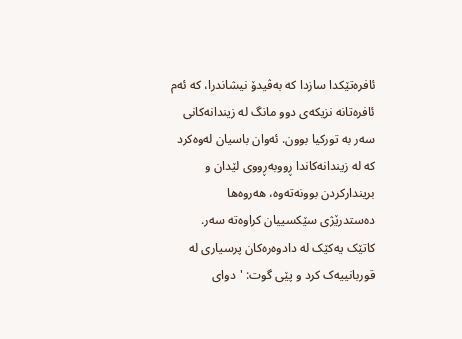ئافرەتێکدا سازدا کە بەڤیدۆ نیشاندرا، کە ئەم ئافرەتانە نزیکەی دوو مانگ لە زیندانەکانی سەر بە تورکیا بوون. ئەوان باسیان لەوەکرد کە لە زیندانەکاندا ڕووبەڕووی لێدان و بریندارکردن بوونەتەوە، هەروەها دەستدرێژی سێکسییان کراوەتە سەر. کاتێک یەکێک لە دادوەرەکان پرسیاری لە قوربانییەک کرد و پێی گوت: 'دوای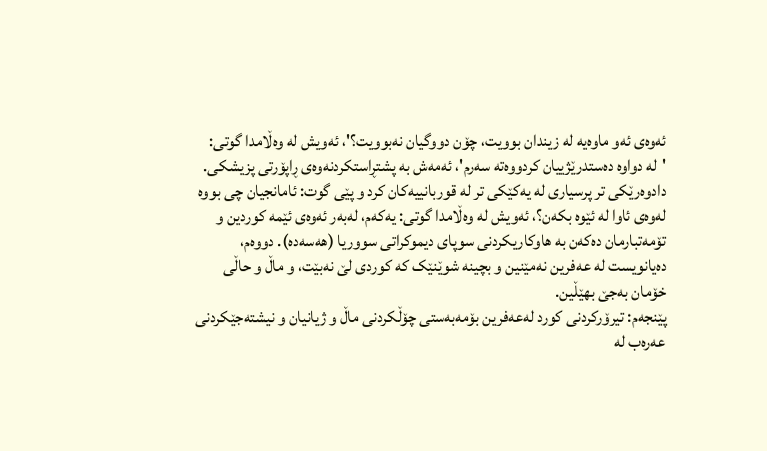ئەوەی ئەو ماوەیە لە زیندان بوویت، چۆن دووگیان نەبوویت؟'، ئەویش لە وەڵامدا گوتی: 'لە دواوە دەستدرێژییان کردووەتە سەرم'، ئەمەش بە پشتڕاستکردنەوەی ڕاپۆرتی پزیشکی. دادوەرێکی تر پرسیاری لە یەکێکی تر لە قوربانییەکان کرد و پێی گوت: ئامانجیان چی بووە لەوەی ئاوا لە ئێوە بکەن؟، ئەویش لە وەڵامدا گوتی: یەکەم، لەبەر ئەوەی ئێمە کوردین و تۆمەتبارمان دەکەن بە هاوکاریکردنی سوپای دیموکراتی سووریا (هەسەدە). دووەم، دەیانویست لە عەفرین نەمێنین و بچینە شوێنێک کە کوردی لێ نەبێت، و ماڵ و حاڵی خۆمان بەجێ بهێڵین.
پێنجەم: تیرۆرکردنى کورد لەعەفرین بۆمەبەستى چۆڵکردنى ماڵ و ژیانیان و نیشتەجێکردنى عەرەب لە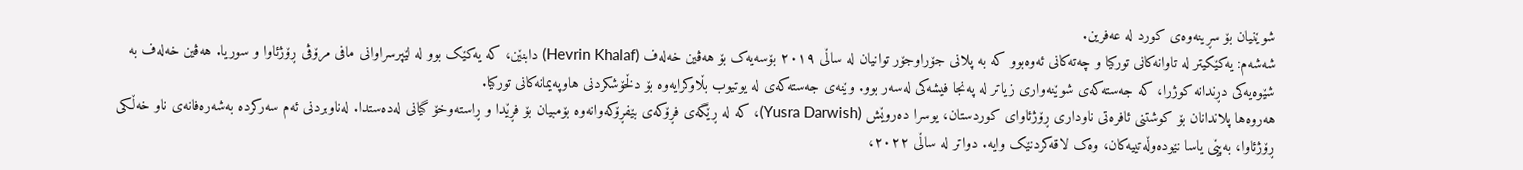شوێنیان بۆ سڕینەوەى کورد لە عەفرین.
شەشەم: یەکێکیتر لە تاوانەکانى تورکیا و چەتەکانی ئەوەبوو کە بە پلانی جۆراوجۆر توانیان لە ساڵی ٢٠١٩ بۆسەیەک بۆ هەڤین خەلەف (Hevrin Khalaf) دابنێن، کە یەکێک بوو لە لێپرسراوانی مافی مرۆڤی ڕۆژئاوا و سوریا. هەڤین خەلەف بە شێوەیەکی دڕندانە کوژرا، کە جەستەکەی شوێنەواری زیاتر لە پەنجا فیشەکی لەسەر بوو. وێنەی جەستەکەی لە یوتیوب بڵاوکرایەوە بۆ دڵخۆشکردنی هاوپەیمانەکانی تورکیا.
هەروەها پلاندانان بۆ کوشتنی ئافرەتی ناوداری ڕۆژئاواى کوردستان، یوسرا دەروێش (Yusra Darwish)، کە لە ڕێگەی فڕۆکەی بێفڕۆکەوانەوە بۆمبیان بۆ فڕێدا و ڕاستەوخۆ گیانی لەدەستدا. لەناوبردنی ئەم سەرکردە بەشەرەفانەی ناو خەڵکی ڕۆژئاوا، بەپێی یاسا نێودەوڵەتییەکان، وەک لاقەکردنێک وایە. دواتر لە ساڵی ٢٠٢٢،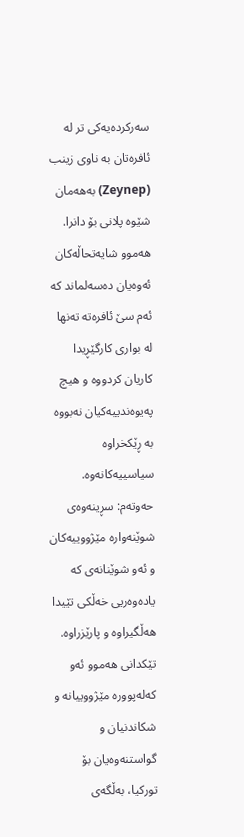سەرکردەیەکی تر لە ئافرەتان بە ناوی زینب (Zeynep) بەهەمان شێوە پلانی بۆ دانرا. هەموو شایەتحاڵەکان ئەوەیان دەسەلماند کە ئەم سێ ئافرەتە تەنها لە بواری کارگێڕیدا کاریان کردووە و هیچ پەیوەندییەکیان نەبووە بە ڕێکخراوە سیاسییەکانەوە.
حەوتەم: سڕینەوەی شوێنەوارە مێژووییەکان و ئەو شوێنانەی کە یادەوەریی خەڵکی تێیدا هەڵگیراوە و پارێزراوە. تێکدانی هەموو ئەو کەلەپوورە مێژووییانە و شکاندنیان و گواستنەوەیان بۆ تورکیا، بەڵگەی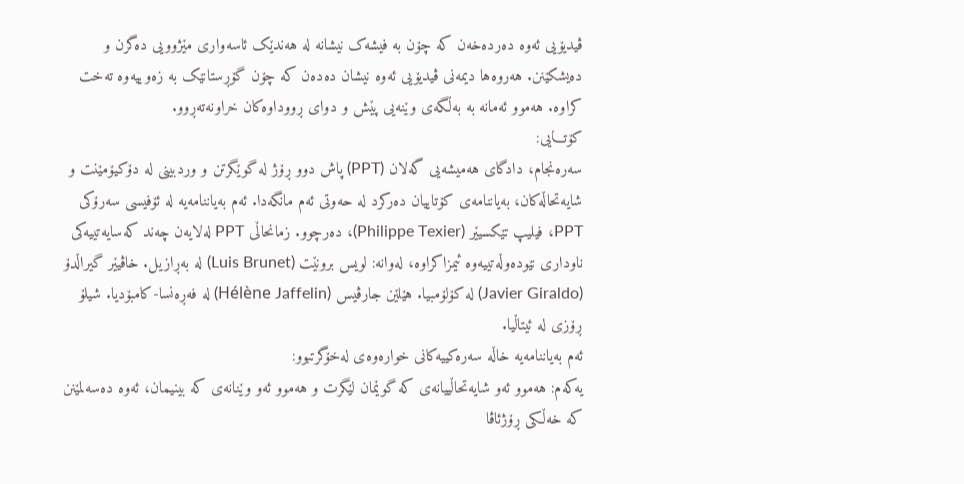ڤیدیۆیی ئەوە دەردەخەن کە چۆن بە فیشەک نیشانە لە هەندێک ئاسەواری مێژوویی دەگرن و دەیشکێنن. هەروەها دیمەنی ڤیدیۆیی ئەوە نیشان دەدەن کە چۆن گۆڕستانێک بە زەوییەوە تەخت کراوە. هەموو ئەمانە بە بەڵگەی وێنەیی پێش و دوای ڕووداوەکان خراونەتەڕوو.
کۆتـــایی:
سەرەنجام، دادگای هەمیشەیی گەلان (PPT) پاش دوو ڕۆژ لە گوێگرتن و وردبینی لە دۆکیۆمێنت و شایەتحاڵەکان، بەیاننامەى کۆتاییان دەرکرد لە حەوتی ئەم مانگەدا. ئەم بەیاننامەیە لە ئۆفیسی سەرۆکی PPT، فیلیپ تێکسیێر (Philippe Texier)، دەرچوو. زمانحاڵی PPT لەلایەن چەند کەسایەتییەکی ناوداری نێودەوڵەتییەوە ئیمزاکراوە، لەوانە: لویس برونێت (Luis Brunet) لە بەڕازیل. خاڤیێر گیراڵدۆ (Javier Giraldo) لە کۆلۆمبیا. هێلێن جارڤیس (Hélène Jaffelin) لە فەڕەنسا-کامبۆدیا. شیلۆ ڕۆزى لە ئیتاڵیا.
ئەم بەیاننامەیە خاڵە سەرەکییەکانی خوارەوەی لەخۆگرتبوو:
یەکەم: هەموو ئەو شایەتحاڵییانەی کە گوێمان لێگرت و هەموو ئەو وێنانەی کە بینیمان، ئەوە دەسەلمێنن کە خەڵکی ڕۆژئاڤا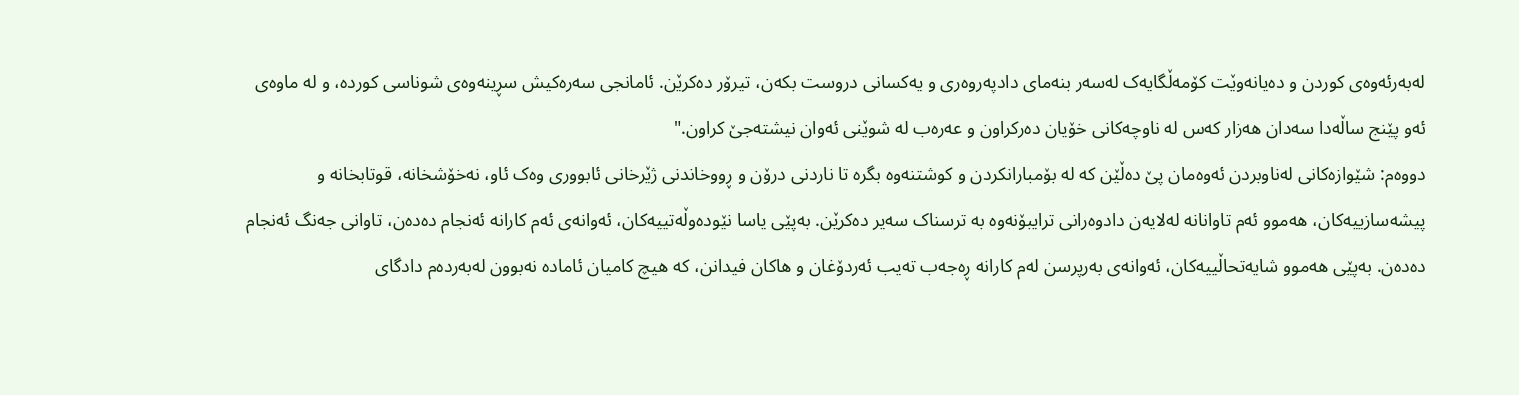لەبەرئەوەی کوردن و دەیانەوێت کۆمەڵگایەک لەسەر بنەمای دادپەروەری و یەکسانی دروست بکەن، تیرۆر دەکرێن. ئامانجی سەرەکیش سڕینەوەی شوناسی کوردە، و لە ماوەی ئەو پێنج ساڵەدا سەدان هەزار کەس لە ناوچەکانی خۆیان دەرکراون و عەرەب لە شوێنی ئەوان نیشتەجێ کراون."
دووەم: شێوازەکانی لەناوبردن ئەوەمان پێ دەڵێن کە لە بۆمبارانکردن و کوشتنەوە بگرە تا ناردنی درۆن و ڕووخاندنی ژێرخانی ئابووری وەک ئاو، نەخۆشخانە، قوتابخانە و پیشەسازییەکان، هەموو ئەم تاوانانە لەلایەن دادوەرانی ترایبۆنەوە بە ترسناک سەیر دەکرێن. بەپێی یاسا نێودەوڵەتییەکان، ئەوانەی ئەم کارانە ئەنجام دەدەن، تاوانی جەنگ ئەنجام دەدەن. بەپێی هەموو شایەتحاڵییەکان، ئەوانەی بەرپرسن لەم کارانە ڕەجەب تەیب ئەردۆغان و هاکان فیدانن، کە هیچ کامیان ئامادە نەبوون لەبەردەم دادگای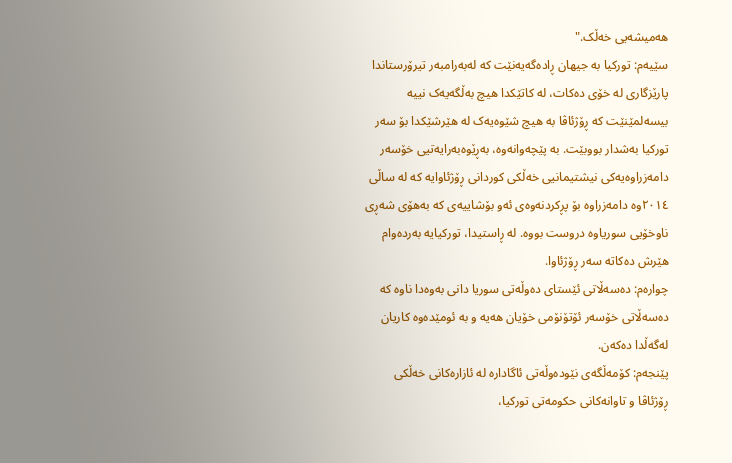هەمیشەیی خەڵک."
سێیەم: تورکیا بە جیهان ڕادەگەیەنێت کە لەبەرامبەر تیرۆرستاندا پارێزگاری لە خۆی دەکات، لە کاتێکدا هیچ بەڵگەیەک نییە بیسەلمێنێت کە ڕۆژئاڤا بە هیچ شێوەیەک لە هێرشێکدا بۆ سەر تورکیا بەشدار بووبێت. بە پێچەوانەوە، بەڕێوەبەرایەتیی خۆسەر دامەزراوەیەکی نیشتیمانیی خەڵکی کوردانى ڕۆژئاوایە کە لە ساڵی ٢٠١٤وە دامەزراوە بۆ پڕکردنەوەی ئەو بۆشاییەی کە بەهۆی شەڕی ناوخۆیی سوریاوە دروست بووە. لە ڕاستیدا، تورکیایە بەردەوام هێرش دەکاتە سەر ڕۆژئاوا.
چوارەم: دەسەڵاتی ئێستای دەوڵەتی سوریا دانی بەوەدا ناوە کە دەسەڵاتی خۆسەر ئۆتۆنۆمی خۆیان هەیە و بە ئومێدەوە کاریان لەگەڵدا دەکەن.
پێنجەم: کۆمەڵگەی نێودەوڵەتی ئاگادارە لە ئازارەکانی خەڵکی ڕۆژئاڤا و تاوانەکانی حکومەتی تورکیا،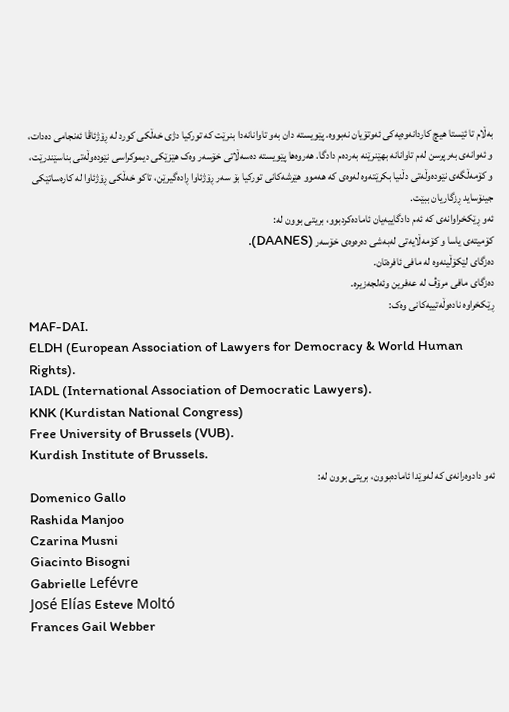بەڵام تا ئێستا هیچ کاردانەوەیەکی ئەوتۆیان نەبووە. پێویستە دان بەو تاوانانەدا بنرێت کە تورکیا دژی خەڵکی کورد لە ڕۆژئاڤا ئەنجامی دەدات، و ئەوانەی بەرپرسن لەم تاوانانە بهێنرێنە بەردەم دادگا. هەروەها پێویستە دەسەڵاتی خۆسەر وەک هێزێکی دیموکراسی نێودەوڵەتی بناسێندرێت، و کۆمەڵگەی نێودەوڵەتی دڵنیا بکرێتەوە لەوەی کە هەموو هێرشەکانی تورکیا بۆ سەر ڕۆژئاوا ڕادەگیرێن، تاکو خەڵکی ڕۆژئاوا لە کارەساتێکی جینۆساید ڕزگاریان ببێت.
ئەو ڕێکخراوانەی کە ئەم دادگاییەیان ئامادەکردبوو، بریتی بوون لە:
کۆمیتەی یاسا و کۆمەڵایەتی لەبەشی دەرەوەی خۆسەر (DAANES).
دەزگای لێکۆڵینەوە لە مافی ئافرەتان.
دەزگای مافی مرۆڤ لە عەفرین وئەلجەزیرە.
ڕێکخراوە نادەوڵەتییەکانی وەک:
MAF-DAI.
ELDH (European Association of Lawyers for Democracy & World Human Rights).
IADL (International Association of Democratic Lawyers).
KNK (Kurdistan National Congress)
Free University of Brussels (VUB).
Kurdish Institute of Brussels.
ئەو دادوەرانەی کە لەوێدا ئامادەبوون، بریتی بوون لە:
Domenico Gallo
Rashida Manjoo
Czarina Musni
Giacinto Bisogni
Gabrielle Lefévre
José Elías Esteve Moltó
Frances Gail Webber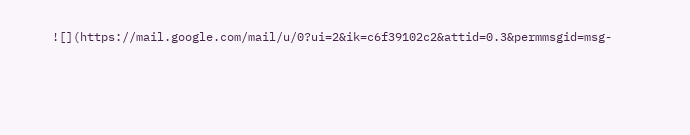![](https://mail.google.com/mail/u/0?ui=2&ik=c6f39102c2&attid=0.3&permmsgid=msg-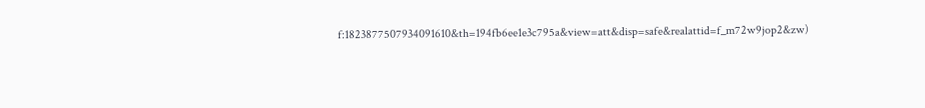f:1823877507934091610&th=194fb6ee1e3c795a&view=att&disp=safe&realattid=f_m72w9jop2&zw)